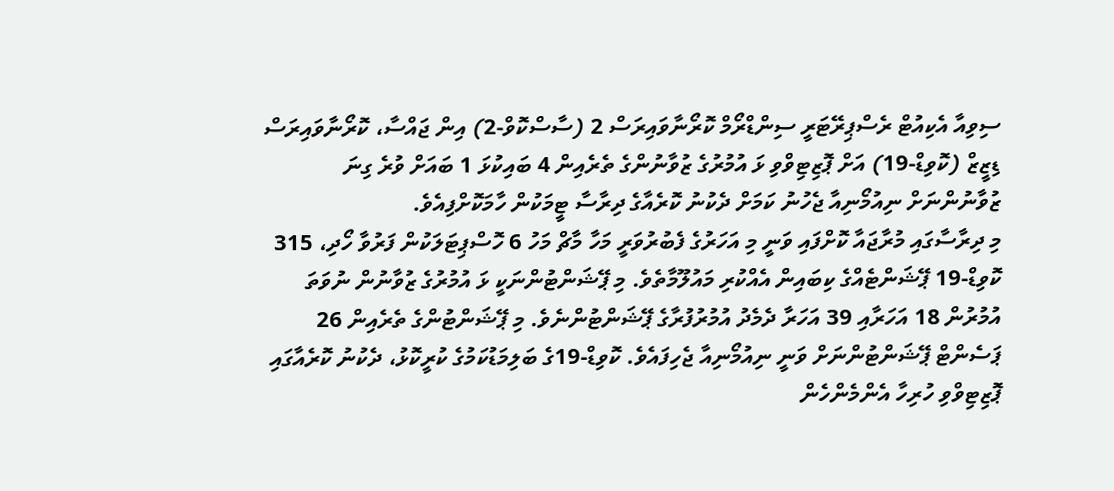ސިވިއާ އެކިއުޓް ރެސްޕިރޭޓަރީ ސިންޑްރޯމް ކޮރޯނާވައިރަސް 2 (ސާސްކޮވް-2) އިން ޖައްސާ، ކޮރޯނާވައިރަސް ޑިޒީޒް (ކޮވިޑް-19) އަށް ޕޮޒިޓިވްވި ޅަ އުމުރުގެ ޒުވާނުންގެ ތެރެއިން 4 ބައިކުޅަ 1 ބައަށް ވުރެ ގިނަ ޒުވާނުންނަށް ނިއުމޯނިއާ ޖެހުނު ކަމަށް ދެކުނު ކޮރެއާގެ ދިރާސާ ޓީމަކުން ހާމަކޮށްފިއެވެ.
މި ދިރާސާގައި މުރާޖައާ ކޮށްފައި ވަނީ މި އަހަރުގެ ފެބުރުވަރީ މަހާ މާޗް މަހު 6 ހޮސްޕިޓަލަކުން ފަރުވާ ހޯދި، 315 ކޮވިޑް-19 ޕޭޝަންޓެއްގެ ކިބައިން އެއްކުރި މައުލޫމާތެވެ. މި ޕޭޝަންޓުންނަކީ ޅަ އުމުރުގެ ޒުވާނުން ނުވަތަ އުމުރުން 18 އަހަރާއި 39 އަހަރާ ދެމެދު އުމުރުފުރާގެ ޕޭޝަންޓުންނެވެ. މި ޕޭޝަންޓުންގެ ތެރެއިން 26 ޕަސެންޓް ޕޭޝަންޓުންނަށް ވަނީ ނިއުމޯނިއާ ޖެހިފައެވެ. ކޮވިޑް-19ގެ ބަލިމަޑުކަމުގެ ކުރީކޮޅު، ދެކުނު ކޮރެއާގައި ޕޮޒިޓިވްވި ހުރިހާ އެންމެންހެން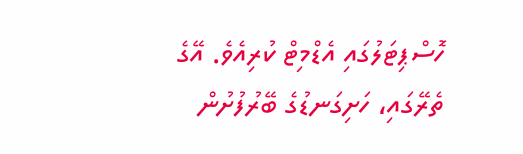ހޮސްޕިޓަލުގައި އެޑްމިޓް ކުރިއެވެ. އޭގެ ތެރޭގައި، ހަށިގަނޑުގެ ބޭރުފުށުން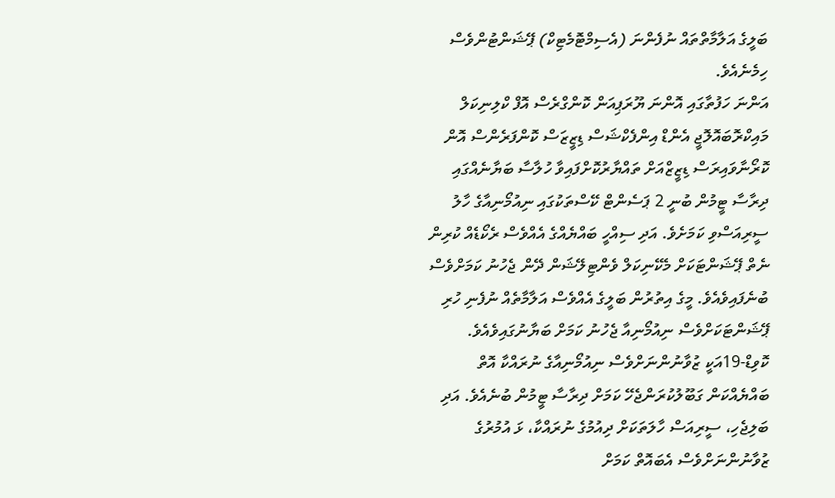ބަލީގެ އަލާމާތްތައް ނުފެންނަ (އެސިމްޓޮމެޓިކް) ޕޭޝަންޓުންވެސް ހިމެނެއެވެ.
އަންނަ ހަފުތާގައި އޮންނަ ޔޫރަޕިއަން ކޮންގްރެސް އޮފް ކްލިނިކަލް މައިކްރޮބައޮލޮޖީ އެންޑް އިންފެކްޝަސް ޑިޒީޒަސް ކޮންފަރެންސް އޮން ކޮރޯނާވައިރަސް ޑިޒީޒްއަށް ތައްޔާރުކޮށްފައިވާ ހުލާސާ ބަޔާނެއްގައި ދިރާސާ ޓީމުން ބުނީ 2 ޕަސެންޓް ކޭސްތަކުގައި ނިއުމޯނިއާގެ ހާލު ސީރިއަސްވި ކަމަށެވެ. އަދި ސިއްހީ ބައްޔެއްގެ އެއްވެސް ރެކޯޑެއް ކުރިން ނެތް ޕޭޝަންޓަކަށް މެކޭނިކަލް ވެންޓިލޭޝަން ދޭން ޖެހުނު ކަމަށްވެސް ބުނެފައިވެއެވެ. މީގެ އިތުރުން ބަލީގެ އެއްވެސް އަލާމާތެއް ނުފެނި ހުރި ޕޭޝަންޓަކަށްވެސް ނިއުމޯނިއާ ޖެހުނު ކަމަށް ބަޔާނުގައިވެއެވެ.
ކޮވިޑް-19އަކީ ޒުވާނުންނަށްވެސް ނިއުމޯނިއާގެ ނުރައްކާ އޮތް ބައްޔެއްކަން ގަބޫލުކުރަންޖެހޭ ކަމަށް ދިރާސާ ޓީމުން ބުނެއެވެ. އަދި ބަލިޖެހި، ސީރިއަސް ހާލަތަކަށް ދިއުމުގެ ނުރައްކާ، ޅަ އުމުރުގެ ޒުވާނުންނަށްވެސް އެބައޮތް ކަމަށް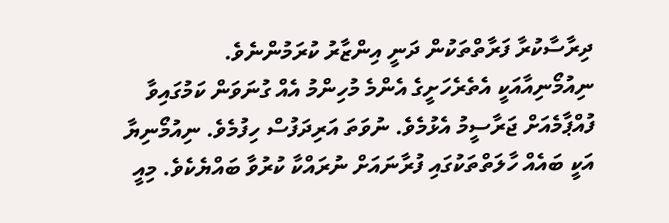ދިރާސާކުރާ ފަރާތްތަކުން ދަނީ އިންޒާރު ކުރަމުންނެވެ.
ނިއުމޯނިއާއަކީ އެތެރެހަށީގެ އެންމެ މުހިންމު އެއް ގުނަވަން ކަމުގައިވާ ފުއްޕާމެއަށް ޖަރާސީމު އެޅުމެވެ. ނުވަތަ އަރިދަފުސް ހިފުމެވެ. ނިއުމޯނިޔާ އަކީ ބައެއް ހާލަތްތަކުގައި ފުރާނައަށް ނުރައްކާ ކުރުވާ ބައްޔެކެވެ. މިއީ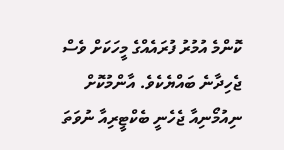ކޮންމެ އުމުރު ފުރައެއްގެ މީހަކަށް ވެސް ޖެހިދާނެ ބައްޔެކެވެ. އާންމުކޮށް ނިއުމޯނިއާ ޖެހެނީ ބެކްޓީރިއާ ނުވަތަ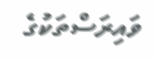ވައިރަސްތަކުގެ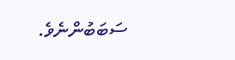ސަބަބުންނެވެ.